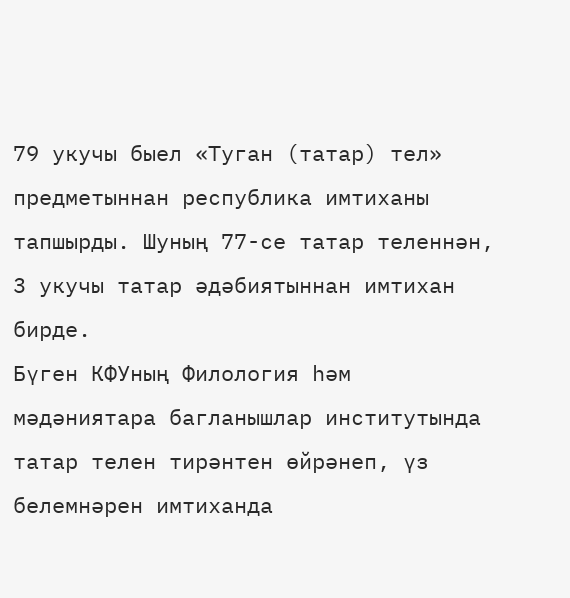79 укучы быел «Туган (татар) тел» предметыннан республика имтиханы тапшырды. Шуның 77-се татар теленнән, 3 укучы татар әдәбиятыннан имтихан бирде.
Бүген КФУның Филология һәм мәдәниятара багланышлар институтында татар телен тирәнтен өйрәнеп, үз белемнәрен имтиханда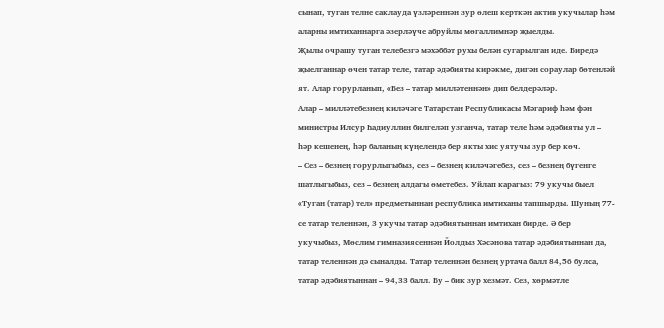сынап, туган телне саклауда үзләреннән зур өлеш керткән актив укучылар һәм аларны имтиханнарга әзерләүче абруйлы мөгаллимнәр җыелды.
Җылы очрашу туган телебезгә мәхәббәт рухы белән сугарылган иде. Биредә җыелганнар өчен татар теле, татар әдәбияты кирәкме, дигән сораулар бөтенләй ят. Алар горурланып, «Без – татар милләтеннән» дип белдерәләр.
Алар – милләтебезнең киләчәге Татарстан Республикасы Мәгариф һәм фән министры Илсур Һадиуллин билгеләп узганча, татар теле һәм әдәбияты ул – һәр кешенең, һәр баланың күңелендә бер якты хис уятучы зур бер көч.
– Сез – безнең горурлыгыбыз, сез – безнең киләчәгебез, сез – безнең бүгенге шатлыгыбыз, сез – безнең алдагы өметебез. Уйлап карагыз: 79 укучы быел «Туган (татар) тел» предметыннан республика имтиханы тапшырды. Шуның 77-се татар теленнән, 3 укучы татар әдәбиятыннан имтихан бирде. Ә бер укучыбыз, Мөслим гимназиясеннән Йолдыз Хәсәнова татар әдәбиятыннан да, татар теленнән дә сыналды. Татар теленнән безнең уртача балл 84,56 булса, татар әдәбиятыннан – 94,33 балл. Бу – бик зур хезмәт. Сез, хөрмәтле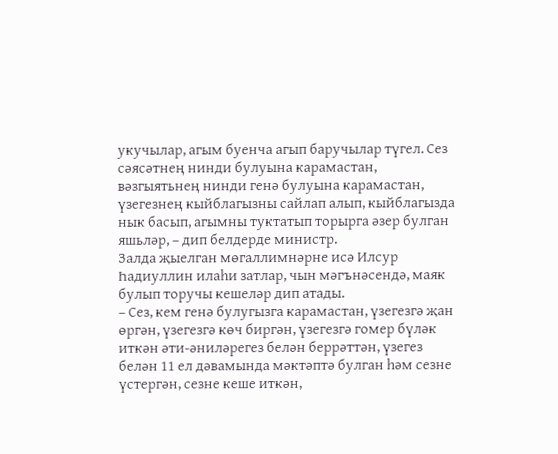укучылар, агым буенча агып баручылар түгел. Сез сәясәтнең нинди булуына карамастан, вәзгыятьнең нинди генә булуына карамастан, үзегезнең кыйблагызны сайлап алып, кыйблагызда нык басып, агымны туктатып торырга әзер булган яшьләр, – дип белдерде министр.
Залда җыелган мөгаллимнәрне исә Илсур Һадиуллин илаһи затлар, чын мәгънәсендә, маяк булып торучы кешеләр дип атады.
– Сез, кем генә булугызга карамастан, үзегезгә җан өргән, үзегезгә көч биргән, үзегезгә гомер бүләк иткән әти-әниләрегез белән беррәттән, үзегез белән 11 ел дәвамында мәктәптә булган һәм сезне үстергән, сезне кеше иткән,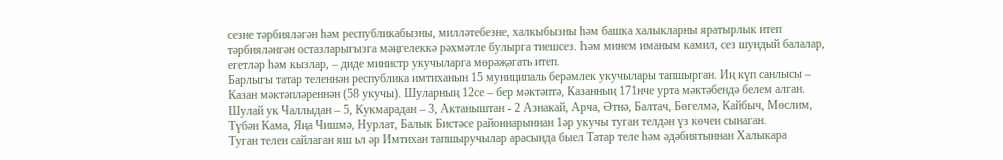сезне тәрбияләгән һәм республикабызны, милләтебезне, халкыбызны һәм башка халыкларны яратырлык итеп тәрбияләнгән остазларыгызга мәңгелеккә рәхмәтле булырга тиешсез. Һәм минем иманым камил, сез шундый балалар, егетләр һәм кызлар, – диде министр укучыларга мөрәҗәгать итеп.
Барлыгы татар теленнән республика имтиханын 15 муниципаль берәмлек укучылары тапшырган. Иң күп санлысы – Казан мәктәпләреннән (58 укучы). Шуларның 12се – бер мәктәптә, Казанның 171нче урта мәктәбендә белем алган. Шулай ук Чаллыдан – 5, Кукмарадан – 3, Актаныштан - 2 Азнакай, Арча, Әтнә, Балтач, Бөгелмә, Кайбыч, Мөслим, Түбән Кама, Яңа Чишмә, Нурлат, Балык Бистәсе районнарыннан 1әр укучы туган телдән үз көчен сынаган.
Туган телен сайлаган яш ьл әр Имтихан тапшыручылар арасында быел Татар теле һәм әдәбиятыннан Халыкара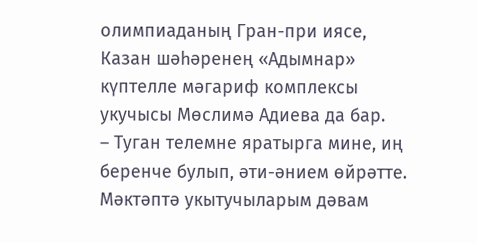олимпиаданың Гран-при иясе, Казан шәһәренең «Адымнар» күптелле мәгариф комплексы укучысы Мөслимә Адиева да бар.
– Туган телемне яратырга мине, иң беренче булып, әти-әнием өйрәтте. Мәктәптә укытучыларым дәвам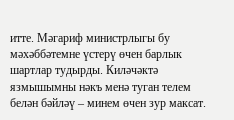итте. Мәгариф министрлыгы бу мәхәббәтемне үстерү өчен барлык шартлар тудырды. Киләчәктә язмышымны нәкъ менә туган телем белән бәйләү – минем өчен зур максат.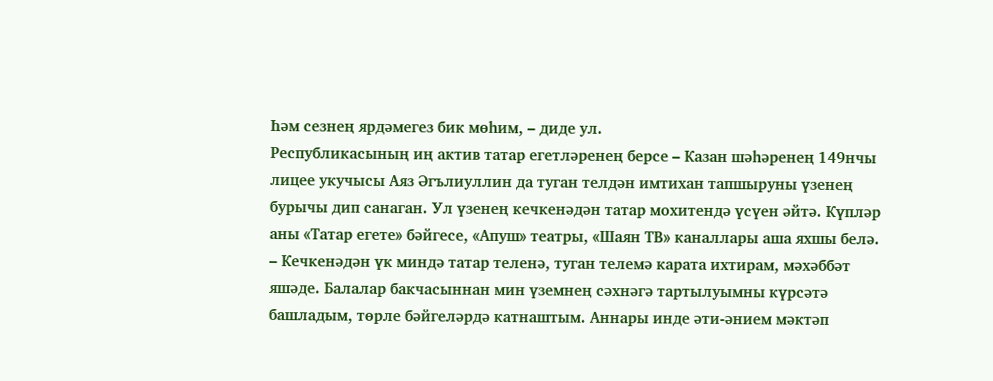Һәм сезнең ярдәмегез бик мөһим, – диде ул.
Республикасының иң актив татар егетләренең берсе – Казан шәһәренең 149нчы лицее укучысы Аяз Әгълиуллин да туган телдән имтихан тапшыруны үзенең бурычы дип санаган. Ул үзенең кечкенәдән татар мохитендә үсүен әйтә. Күпләр аны «Татар егете» бәйгесе, «Апуш» театры, «Шаян ТВ» каналлары аша яхшы белә.
– Кечкенәдән үк миндә татар теленә, туган телемә карата ихтирам, мәхәббәт яшәде. Балалар бакчасыннан мин үземнең сәхнәгә тартылуымны күрсәтә башладым, төрле бәйгеләрдә катнаштым. Аннары инде әти-әнием мәктәп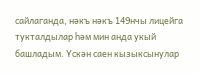сайлаганда, нәкъ нәкъ 149нчы лицейга тукталдылар һәм мин анда укый башладым. Үскән саен кызыксынулар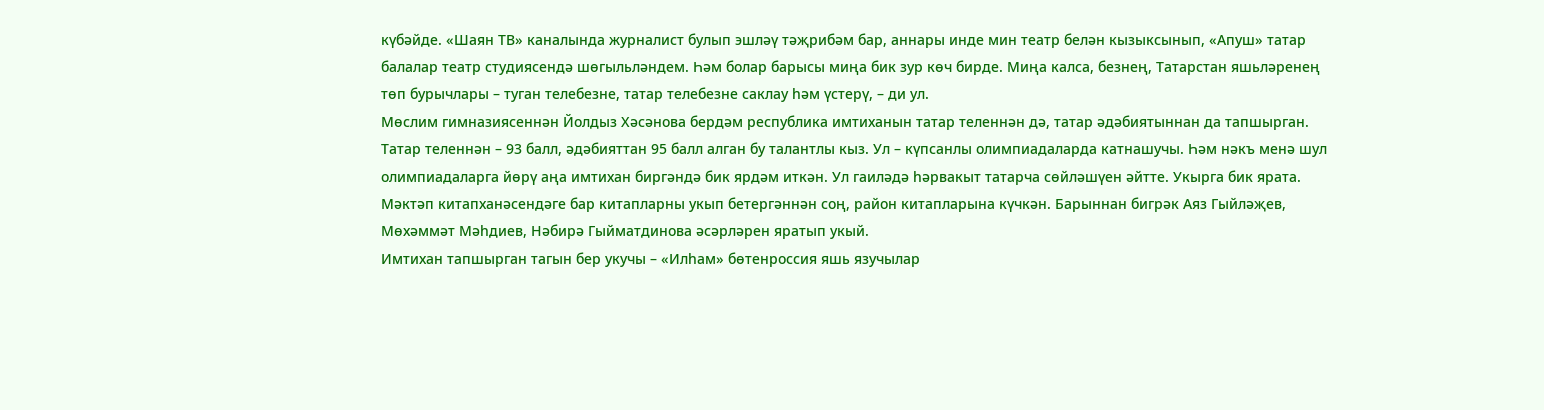күбәйде. «Шаян ТВ» каналында журналист булып эшләү тәҗрибәм бар, аннары инде мин театр белән кызыксынып, «Апуш» татар балалар театр студиясендә шөгыльләндем. Һәм болар барысы миңа бик зур көч бирде. Миңа калса, безнең, Татарстан яшьләренең төп бурычлары – туган телебезне, татар телебезне саклау һәм үстерү, – ди ул.
Мөслим гимназиясеннән Йолдыз Хәсәнова бердәм республика имтиханын татар теленнән дә, татар әдәбиятыннан да тапшырган. Татар теленнән – 93 балл, әдәбияттан 95 балл алган бу талантлы кыз. Ул – күпсанлы олимпиадаларда катнашучы. Һәм нәкъ менә шул олимпиадаларга йөрү аңа имтихан биргәндә бик ярдәм иткән. Ул гаиләдә һәрвакыт татарча сөйләшүен әйтте. Укырга бик ярата. Мәктәп китапханәсендәге бар китапларны укып бетергәннән соң, район китапларына күчкән. Барыннан бигрәк Аяз Гыйләҗев, Мөхәммәт Мәһдиев, Нәбирә Гыйматдинова әсәрләрен яратып укый.
Имтихан тапшырган тагын бер укучы – «Илһам» бөтенроссия яшь язучылар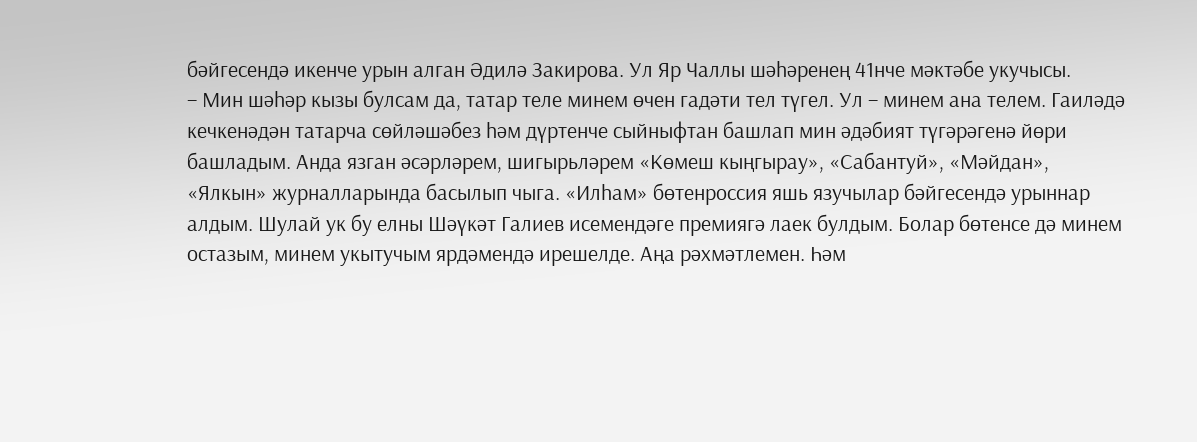бәйгесендә икенче урын алган Әдилә Закирова. Ул Яр Чаллы шәһәренең 41нче мәктәбе укучысы.
– Мин шәһәр кызы булсам да, татар теле минем өчен гадәти тел түгел. Ул – минем ана телем. Гаиләдә кечкенәдән татарча сөйләшәбез һәм дүртенче сыйныфтан башлап мин әдәбият түгәрәгенә йөри башладым. Анда язган әсәрләрем, шигырьләрем «Көмеш кыңгырау», «Сабантуй», «Мәйдан», «Ялкын» журналларында басылып чыга. «Илһам» бөтенроссия яшь язучылар бәйгесендә урыннар алдым. Шулай ук бу елны Шәүкәт Галиев исемендәге премиягә лаек булдым. Болар бөтенсе дә минем остазым, минем укытучым ярдәмендә ирешелде. Аңа рәхмәтлемен. Һәм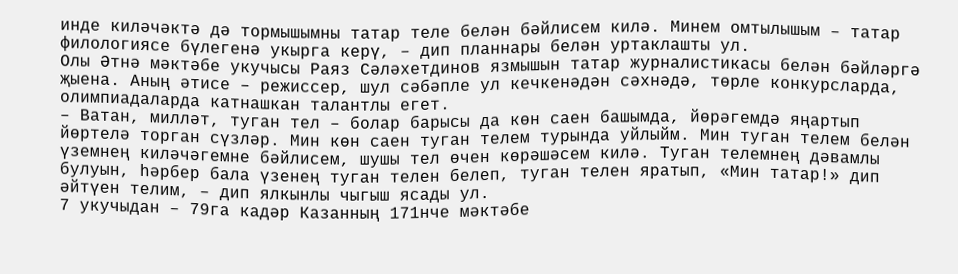инде киләчәктә дә тормышымны татар теле белән бәйлисем килә. Минем омтылышым – татар филологиясе бүлегенә укырга керү, – дип планнары белән уртаклашты ул.
Олы Әтнә мәктәбе укучысы Раяз Сәләхетдинов язмышын татар журналистикасы белән бәйләргә җыена. Аның әтисе – режиссер, шул сәбәпле ул кечкенәдән сәхнәдә, төрле конкурсларда, олимпиадаларда катнашкан талантлы егет.
– Ватан, милләт, туган тел – болар барысы да көн саен башымда, йөрәгемдә яңартып йөртелә торган сүзләр. Мин көн саен туган телем турында уйлыйм. Мин туган телем белән үземнең киләчәгемне бәйлисем, шушы тел өчен көрәшәсем килә. Туган телемнең дәвамлы булуын, һәрбер бала үзенең туган телен белеп, туган телен яратып, «Мин татар!» дип әйтүен телим, – дип ялкынлы чыгыш ясады ул.
7 укучыдан – 79га кадәр Казанның 171нче мәктәбе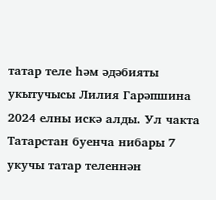татар теле һәм әдәбияты укытучысы Лилия Гарәпшина 2024 елны искә алды. Ул чакта Татарстан буенча нибары 7 укучы татар теленнән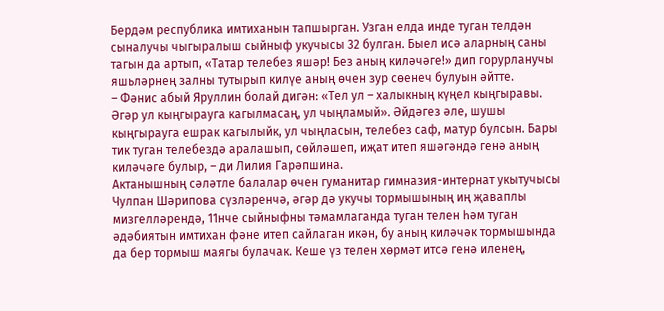Бердәм республика имтиханын тапшырган. Узган елда инде туган телдән сыналучы чыгыралыш сыйныф укучысы 32 булган. Быел исә аларның саны тагын да артып, «Татар телебез яшәр! Без аның киләчәге!» дип горурланучы яшьләрнең залны тутырып килүе аның өчен зур сөенеч булуын әйтте.
– Фәнис абый Яруллин болай дигән: «Тел ул – халыкның күңел кыңгыравы. Әгәр ул кыңгырауга кагылмасаң, ул чыңламый». Әйдәгез әле, шушы кыңгырауга ешрак кагылыйк, ул чыңласын, телебез саф, матур булсын. Бары тик туган телебездә аралашып, сөйләшеп, иҗат итеп яшәгәндә генә аның киләчәге булыр, – ди Лилия Гарәпшина.
Актанышның сәләтле балалар өчен гуманитар гимназия-интернат укытучысы Чулпан Шәрипова сүзләренчә, әгәр дә укучы тормышының иң җаваплы мизгелләрендә, 11нче сыйныфны тәмамлаганда туган телен һәм туган әдәбиятын имтихан фәне итеп сайлаган икән, бу аның киләчәк тормышында да бер тормыш маягы булачак. Кеше үз телен хөрмәт итсә генә иленең,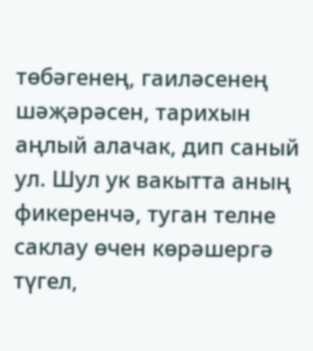төбәгенең, гаиләсенең шәҗәрәсен, тарихын аңлый алачак, дип саный ул. Шул ук вакытта аның фикеренчә, туган телне саклау өчен көрәшергә түгел,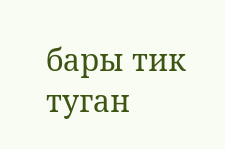бары тик туган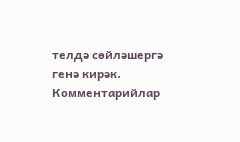телдә сөйләшергә генә кирәк.
Комментарийлар